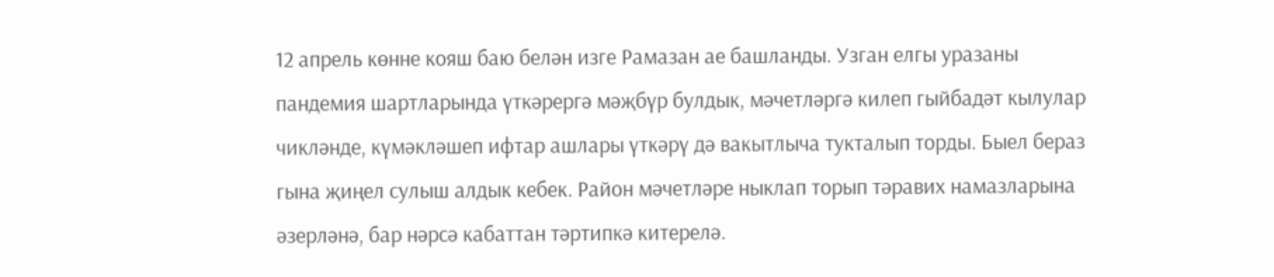12 апрель көнне кояш баю белән изге Рамазан ае башланды. Узган елгы уразаны пандемия шартларында үткәрергә мәҗбүр булдык, мәчетләргә килеп гыйбадәт кылулар чикләнде, күмәкләшеп ифтар ашлары үткәрү дә вакытлыча тукталып торды. Быел бераз гына җиңел сулыш алдык кебек. Район мәчетләре ныклап торып тәравих намазларына әзерләнә, бар нәрсә кабаттан тәртипкә китерелә.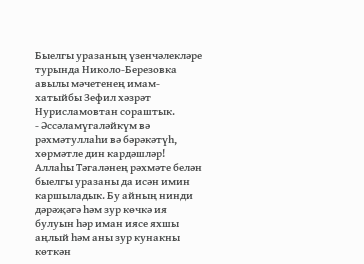Быелгы уразаның үзенчәлекләре турында Николо-Березовка авылы мәчетенең имам-хатыйбы Зефил хәзрәт Нурисламовтан сораштык.
- Әссәламүгаләйкүм вә рәхмәтуллаһи вә бәрәкәтүһ, хөрмәтле дин кардәшләр! Аллаһы Тәгаләнең рәхмәте белән быелгы уразаны да исән имин каршыладык. Бу айның нинди дәрәҗәгә һәм зур көчкә ия булуын һәр иман иясе яхшы аңлый һәм аны зур кунакны көткән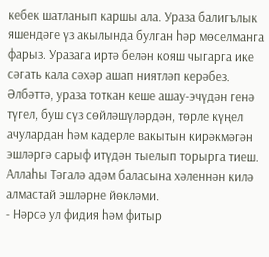кебек шатланып каршы ала. Ураза балигълык яшендәге үз акылында булган һәр мөселманга фарыз. Уразага иртә белән кояш чыгарга ике сәгать кала сәхәр ашап ниятләп керәбез. Әлбәттә, ураза тоткан кеше ашау-эчүдән генә түгел, буш сүз сөйләшүләрдән, төрле күңел ачулардан һәм кадерле вакытын кирәкмәгән эшләргә сарыф итүдән тыелып торырга тиеш. Аллаһы Тәгалә адәм баласына хәленнән килә алмастай эшләрне йөкләми.
- Нәрсә ул фидия һәм фитыр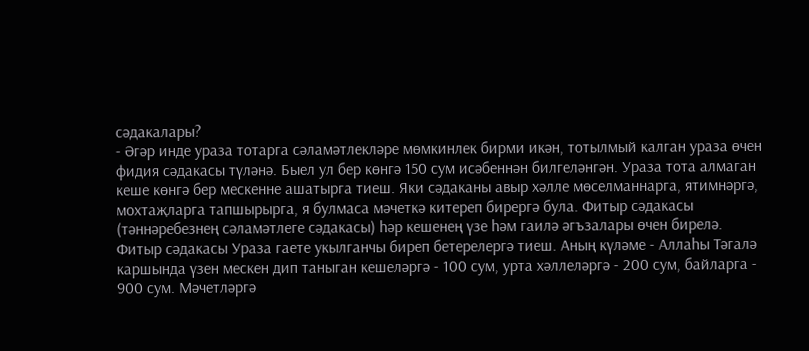сәдакалары?
- Әгәр инде ураза тотарга сәламәтлекләре мөмкинлек бирми икән, тотылмый калган ураза өчен фидия сәдакасы түләнә. Быел ул бер көнгә 150 сум исәбеннән билгеләнгән. Ураза тота алмаган кеше көнгә бер мескенне ашатырга тиеш. Яки сәдаканы авыр хәлле мөселманнарга, ятимнәргә, мохтаҗларга тапшырырга, я булмаса мәчеткә китереп бирергә була. Фитыр сәдакасы (тәннәребезнең сәламәтлеге сәдакасы) һәр кешенең үзе һәм гаилә әгъзалары өчен бирелә. Фитыр сәдакасы Ураза гаете укылганчы биреп бетерелергә тиеш. Аның күләме - Аллаһы Тәгалә каршында үзен мескен дип таныган кешеләргә - 100 сум, урта хәллеләргә - 200 сум, байларга - 900 сум. Мәчетләргә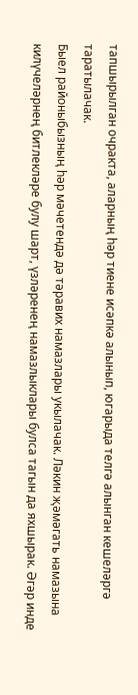тапшырылган очракта, аларның һәр тиене исәпкә алынып, югарыда телгә алынган кешеләргә таратылачак.
Быел районыбызның һәр мәчетендә дә тәравих намазлары укылачак. Ләкин җәмәгать намазына килүчеләрнең битлекләре булу шарт, үзләренең намазлыклары булса тагын да яхшырак. Әгәр инде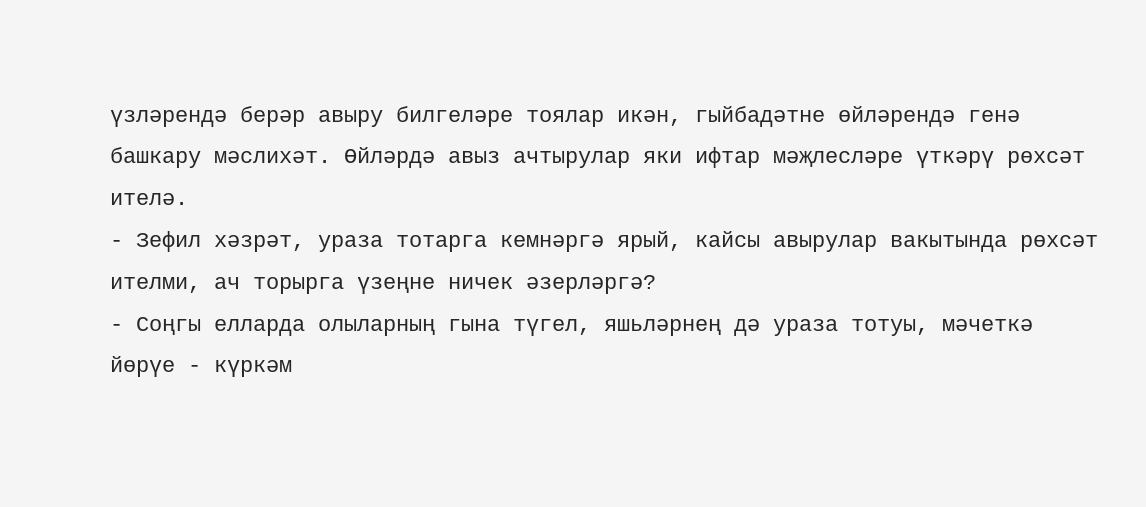үзләрендә берәр авыру билгеләре тоялар икән, гыйбадәтне өйләрендә генә башкару мәслихәт. Өйләрдә авыз ачтырулар яки ифтар мәҗлесләре үткәрү рөхсәт ителә.
- Зефил хәзрәт, ураза тотарга кемнәргә ярый, кайсы авырулар вакытында рөхсәт ителми, ач торырга үзеңне ничек әзерләргә?
- Соңгы елларда олыларның гына түгел, яшьләрнең дә ураза тотуы, мәчеткә йөрүе - күркәм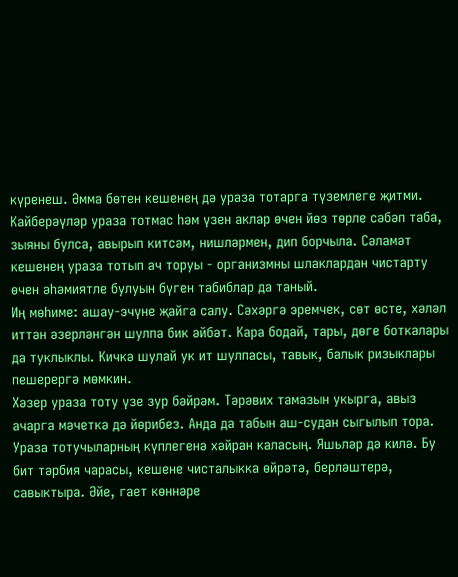күренеш. Әмма бөтен кешенең дә ураза тотарга түземлеге җитми. Кайберәүләр ураза тотмас һәм үзен аклар өчен йөз төрле сәбәп таба, зыяны булса, авырып китсәм, нишләрмен, дип борчыла. Сәламәт кешенең ураза тотып ач торуы - организмны шлаклардан чистарту өчен әһәмиятле булуын бүген табиблар да таный.
Иң мөһиме: ашау-эчүне җайга салу. Сәхәргә эремчек, сөт өсте, хәләл иттән әзерләнгән шулпа бик әйбәт. Кара бодай, тары, дөге боткалары да туклыклы. Кичкә шулай ук ит шулпасы, тавык, балык ризыклары пешерергә мөмкин.
Хәзер ураза тоту үзе зур бәйрәм. Тәрәвих тамазын укырга, авыз ачарга мәчеткә дә йөрибез. Анда да табын аш-судан сыгылып тора. Ураза тотучыларның күплегенә хәйран каласың. Яшьләр дә килә. Бу бит тәрбия чарасы, кешене чисталыкка өйрәтә, берләштерә, савыктыра. Әйе, гает көннәре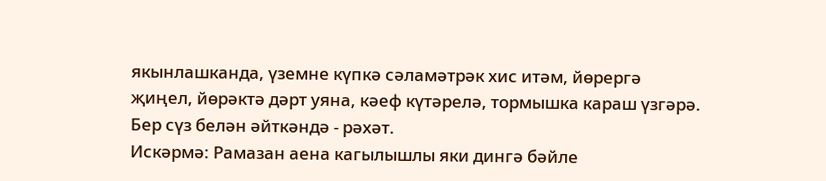якынлашканда, үземне күпкә сәламәтрәк хис итәм, йөрергә җиңел, йөрәктә дәрт уяна, кәеф күтәрелә, тормышка караш үзгәрә. Бер сүз белән әйткәндә - рәхәт.
Искәрмә: Рамазан аена кагылышлы яки дингә бәйле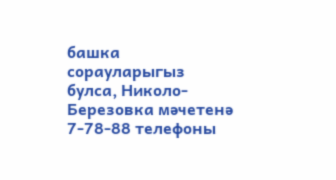башка сорауларыгыз булса, Николо-Березовка мәчетенә 7-78-88 телефоны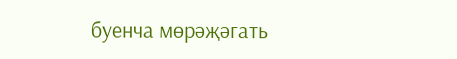буенча мөрәҗәгать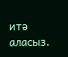итә аласыз.